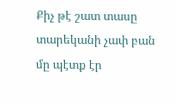Քիչ թէ շատ տասը տարեկանի չափ բան մը պէտք էր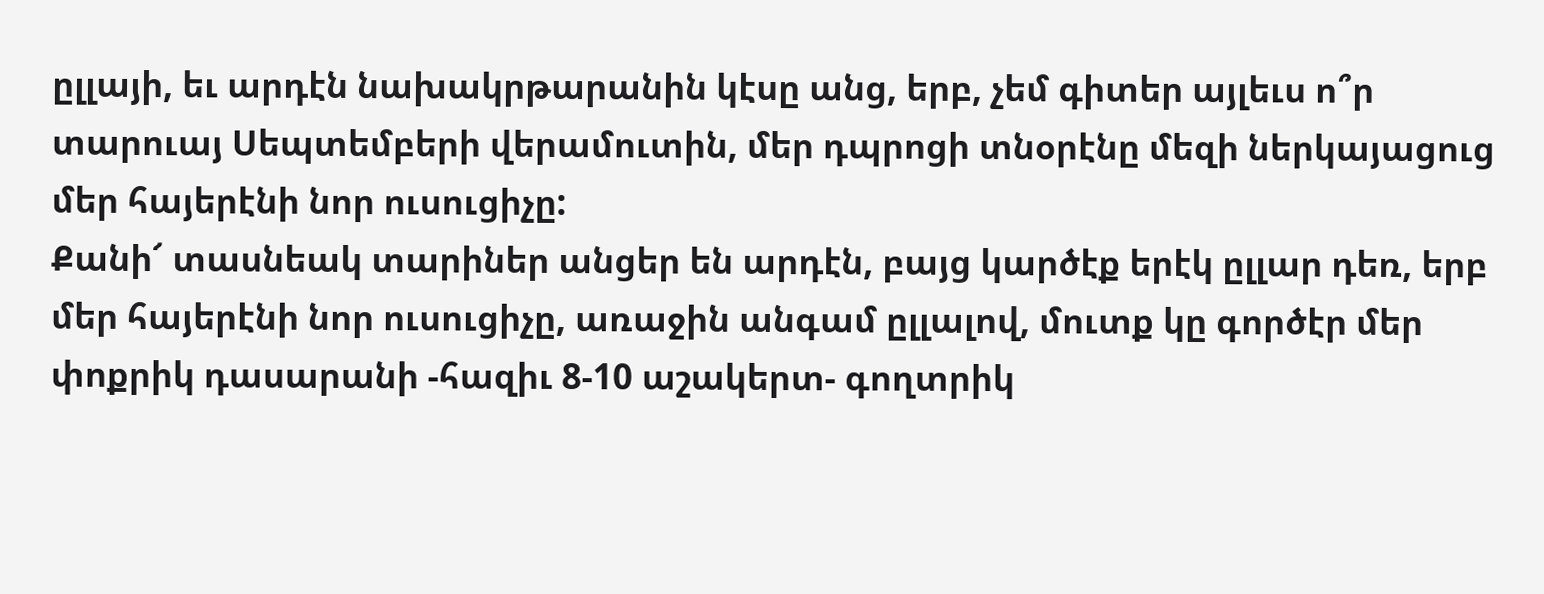ըլլայի, եւ արդէն նախակրթարանին կէսը անց, երբ, չեմ գիտեր այլեւս ո՞ր տարուայ Սեպտեմբերի վերամուտին, մեր դպրոցի տնօրէնը մեզի ներկայացուց մեր հայերէնի նոր ուսուցիչը:
Քանի՜ տասնեակ տարիներ անցեր են արդէն, բայց կարծէք երէկ ըլլար դեռ, երբ մեր հայերէնի նոր ուսուցիչը, առաջին անգամ ըլլալով, մուտք կը գործէր մեր փոքրիկ դասարանի -հազիւ 8-10 աշակերտ- գողտրիկ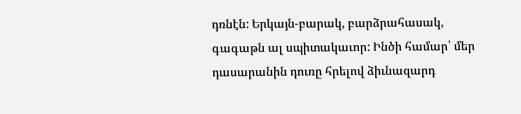դռնէն: Երկայն-բարակ, բարձրահասակ, գագաթն ալ սպիտակաւոր: Ինծի համար՝ մեր դասարանին դուռը հրելով ձիւնազարդ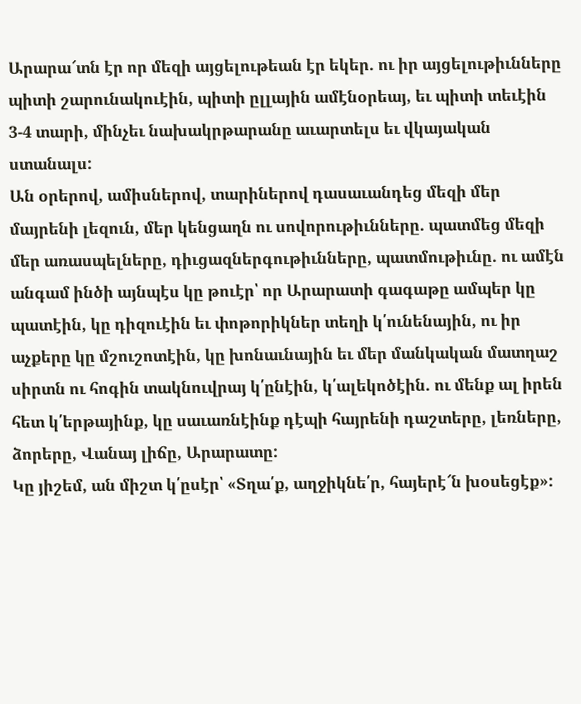Արարա՜տն էր որ մեզի այցելութեան էր եկեր. ու իր այցելութիւնները պիտի շարունակուէին, պիտի ըլլային ամէնօրեայ, եւ պիտի տեւէին 3-4 տարի, մինչեւ նախակրթարանը աւարտելս եւ վկայական ստանալս:
Ան օրերով, ամիսներով, տարիներով դասաւանդեց մեզի մեր մայրենի լեզուն, մեր կենցաղն ու սովորութիւնները. պատմեց մեզի մեր առասպելները, դիւցազներգութիւնները, պատմութիւնը. ու ամէն անգամ ինծի այնպէս կը թուէր՝ որ Արարատի գագաթը ամպեր կը պատէին, կը դիզուէին եւ փոթորիկներ տեղի կ՛ունենային, ու իր աչքերը կը մշուշոտէին, կը խոնաւնային եւ մեր մանկական մատղաշ սիրտն ու հոգին տակնուվրայ կ՛ընէին, կ՛ալեկոծէին. ու մենք ալ իրեն հետ կ՛երթայինք, կը սաւառնէինք դէպի հայրենի դաշտերը, լեռները, ձորերը, Վանայ լիճը, Արարատը:
Կը յիշեմ, ան միշտ կ՛ըսէր՝ «Տղա՛ք, աղջիկնե՛ր, հայերէ՜ն խօսեցէք»: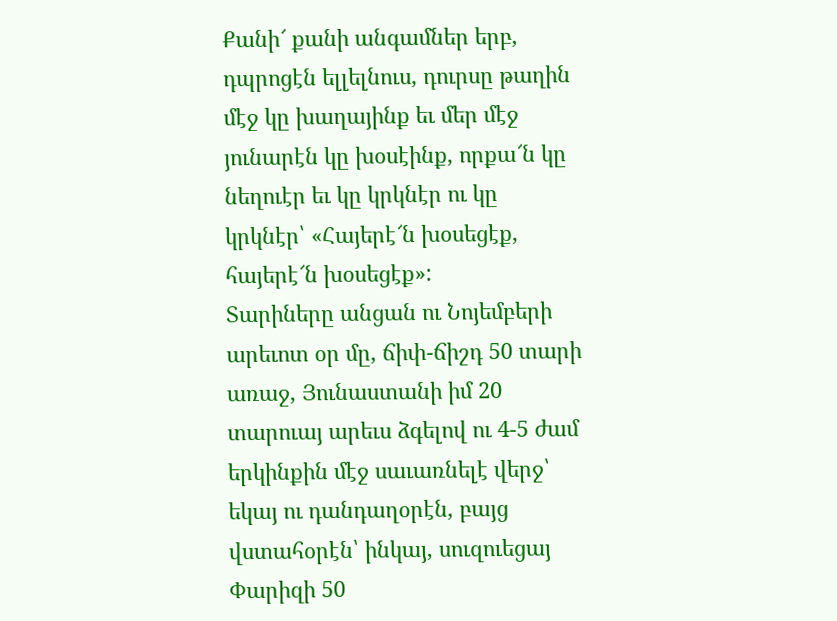Քանի՜ քանի անգամներ երբ, դպրոցէն ելլելնուս, դուրսը թաղին մէջ կը խաղայինք եւ մեր մէջ յունարէն կը խօսէինք, որքա՜ն կը նեղուէր եւ կը կրկնէր ու կը կրկնէր՝ «Հայերէ՜ն խօսեցէք, հայերէ՜ն խօսեցէք»:
Տարիները անցան ու Նոյեմբերի արեւոտ օր մը, ճիփ-ճիշդ 50 տարի առաջ, Յունաստանի իմ 20 տարուայ արեւս ձգելով ու 4-5 ժամ երկինքին մէջ սաւառնելէ վերջ՝ եկայ ու դանդաղօրէն, բայց վստահօրէն՝ ինկայ, սուզուեցայ Փարիզի 50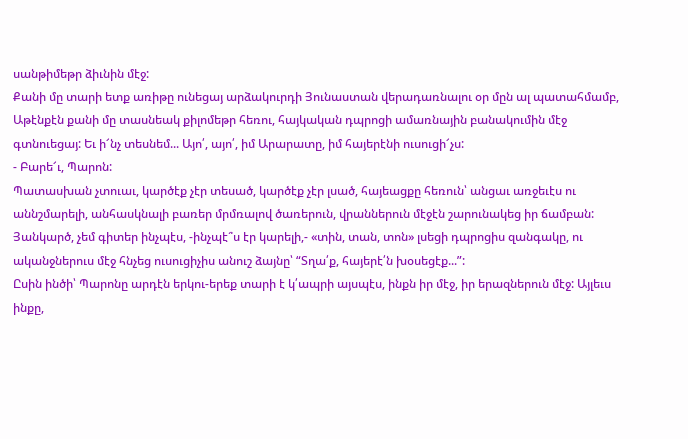սանթիմեթր ձիւնին մէջ:
Քանի մը տարի ետք առիթը ունեցայ արձակուրդի Յունաստան վերադառնալու օր մըն ալ պատահմամբ, Աթէնքէն քանի մը տասնեակ քիլոմեթր հեռու, հայկական դպրոցի ամառնային բանակումին մէջ գտնուեցայ: Եւ ի՜նչ տեսնեմ... Այո՛, այո՛, իմ Արարատը, իմ հայերէնի ուսուցի՜չս:
- Բարե՜ւ, Պարոն:
Պատասխան չտուաւ, կարծէք չէր տեսած, կարծէք չէր լսած, հայեացքը հեռուն՝ անցաւ առջեւէս ու աննշմարելի, անհասկնալի բառեր մրմռալով ծառերուն, վրաններուն մէջէն շարունակեց իր ճամբան: Յանկարծ, չեմ գիտեր ինչպէս, -ինչպէ՞ս էր կարելի,- «տին, տան, տոն» լսեցի դպրոցիս զանգակը, ու ականջներուս մէջ հնչեց ուսուցիչիս անուշ ձայնը՝ “Տղա՛ք, հայերէ՛ն խօսեցէք...”:
Ըսին ինծի՝ Պարոնը արդէն երկու-երեք տարի է կ՛ապրի այսպէս, ինքն իր մէջ, իր երազներուն մէջ: Այլեւս ինքը,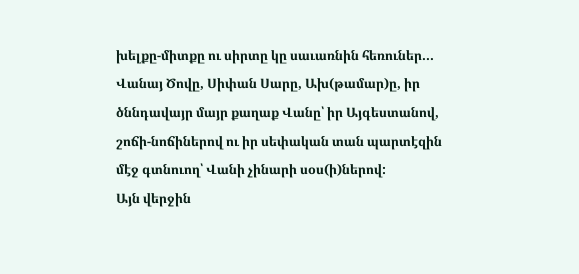խելքը-միտքը ու սիրտը կը սաւառնին հեռուներ... Վանայ Ծովը, Սիփան Սարը, Ախ(թամար)ը, իր ծննդավայր մայր քաղաք Վանը՝ իր Այգեստանով, շոճի-նոճիներով ու իր սեփական տան պարտէզին մէջ գտնուող՝ Վանի չինարի սօս(ի)ներով:
Այն վերջին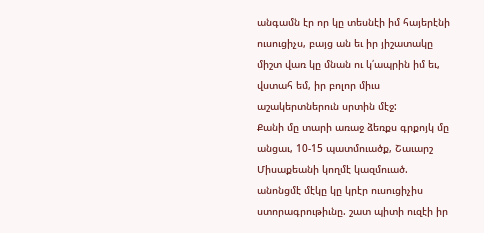անգամն էր որ կը տեսնէի իմ հայերէնի ուսուցիչս, բայց ան եւ իր յիշատակը միշտ վառ կը մնան ու կ՛ապրին իմ եւ, վստահ եմ, իր բոլոր միւս աշակերտներուն սրտին մէջ:
Քանի մը տարի առաջ ձեռքս գրքոյկ մը անցաւ, 10-15 պատմուածք, Շաւարշ Միսաքեանի կողմէ կազմուած. անոնցմէ մէկը կը կրէր ուսուցիչիս ստորագրութիւնը. շատ պիտի ուզէի իր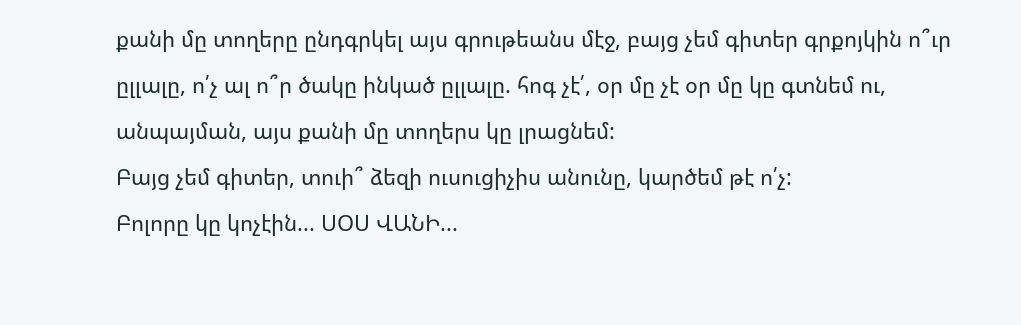քանի մը տողերը ընդգրկել այս գրութեանս մէջ, բայց չեմ գիտեր գրքոյկին ո՞ւր ըլլալը, ո՛չ ալ ո՞ր ծակը ինկած ըլլալը. հոգ չէ՛, օր մը չէ օր մը կը գտնեմ ու, անպայման, այս քանի մը տողերս կը լրացնեմ:
Բայց չեմ գիտեր, տուի՞ ձեզի ուսուցիչիս անունը, կարծեմ թէ ո՛չ:
Բոլորը կը կոչէին... ՍՕՍ ՎԱՆԻ...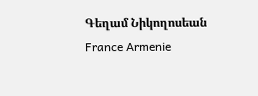Գեղամ Նիկողոսեան
France Armenie